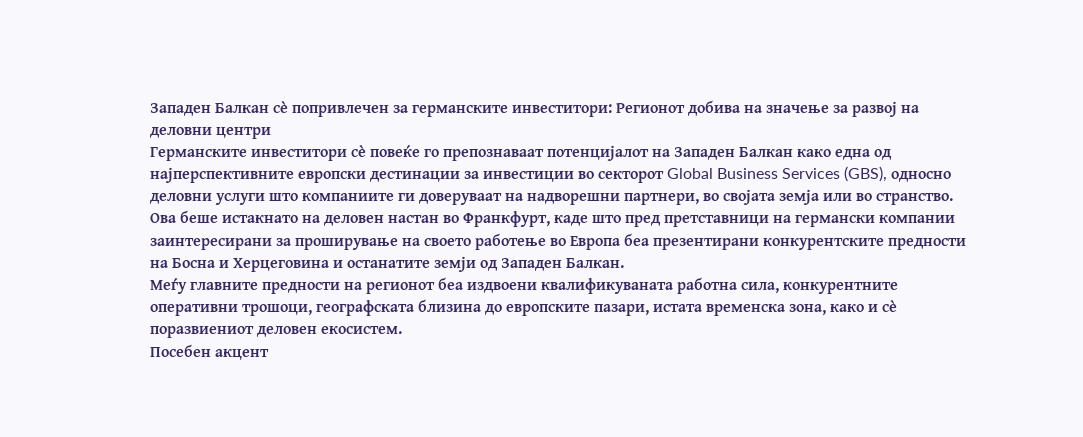Западен Балкан сè попривлечен за германските инвеститори: Регионот добива на значење за развој на деловни центри
Германските инвеститори сè повеќе го препознаваат потенцијалот на Западен Балкан како една од најперспективните европски дестинации за инвестиции во секторот Global Business Services (GBS), односно деловни услуги што компаниите ги доверуваат на надворешни партнери, во својата земја или во странство.
Ова беше истакнато на деловен настан во Франкфурт, каде што пред претставници на германски компании заинтересирани за проширување на своето работење во Европа беа презентирани конкурентските предности на Босна и Херцеговина и останатите земји од Западен Балкан.
Меѓу главните предности на регионот беа издвоени квалификуваната работна сила, конкурентните оперативни трошоци, географската близина до европските пазари, истата временска зона, како и сè поразвиениот деловен екосистем.
Посебен акцент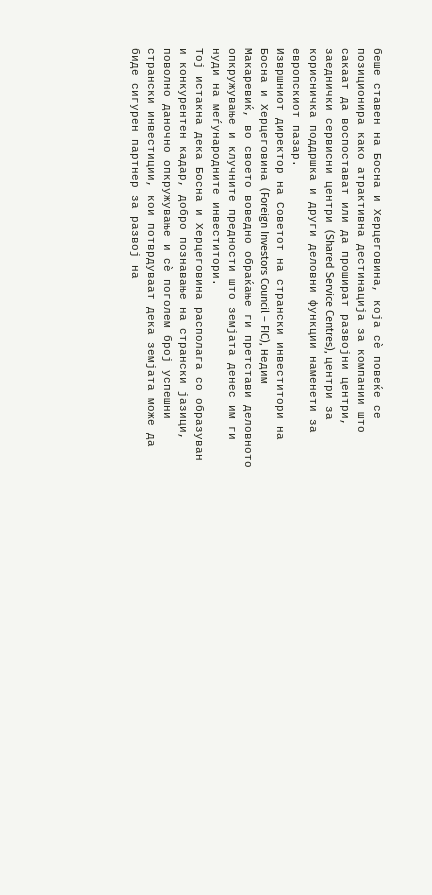беше ставен на Босна и Херцеговина, која сè повеќе се позиционира како атрактивна дестинација за компании што сакаат да воспостават или да прошират развојни центри, заеднички сервисни центри (Shared Service Centres), центри за корисничка поддршка и други деловни функции наменети за европскиот пазар.
Извршниот директор на Советот на странски инвеститори на Босна и Херцеговина (Foreign Investors Council – FIC), Недим Макаревиќ, во своето воведно обраќање ги претстави деловното опкружување и клучните предности што земјата денес им ги нуди на меѓународните инвеститори.
Тој истакна дека Босна и Херцеговина располага со образуван и конкурентен кадар, добро познавање на странски јазици, поволно даночно опкружување и сè поголем број успешни странски инвестиции, кои потврдуваат дека земјата може да биде сигурен партнер за развој на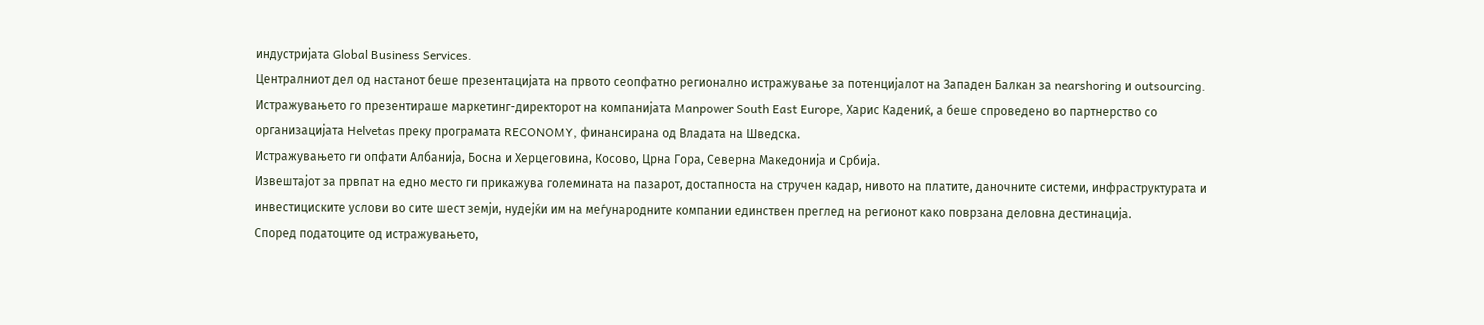индустријата Global Business Services.
Централниот дел од настанот беше презентацијата на првото сеопфатно регионално истражување за потенцијалот на Западен Балкан за nearshoring и outsourcing. Истражувањето го презентираше маркетинг-директорот на компанијата Manpower South East Europe, Харис Кадениќ, а беше спроведено во партнерство со организацијата Helvetas преку програмата RECONOMY, финансирана од Владата на Шведска.
Истражувањето ги опфати Албанија, Босна и Херцеговина, Косово, Црна Гора, Северна Македонија и Србија.
Извештајот за првпат на едно место ги прикажува големината на пазарот, достапноста на стручен кадар, нивото на платите, даночните системи, инфраструктурата и инвестициските услови во сите шест земји, нудејќи им на меѓународните компании единствен преглед на регионот како поврзана деловна дестинација.
Според податоците од истражувањето,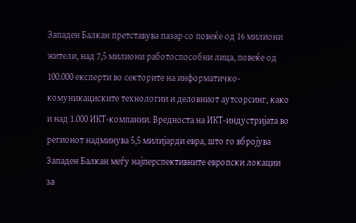Западен Балкан претставува пазар со повеќе од 16 милиони жители, над 7,5 милиони работоспособни лица, повеќе од 100.000 експерти во секторите на информатичко-комуникациските технологии и деловниот аутсорсинг, како и над 1.000 ИКТ-компании. Вредноста на ИКТ-индустријата во регионот надминува 5,5 милијарди евра, што го вбројува Западен Балкан меѓу најперспективните европски локации за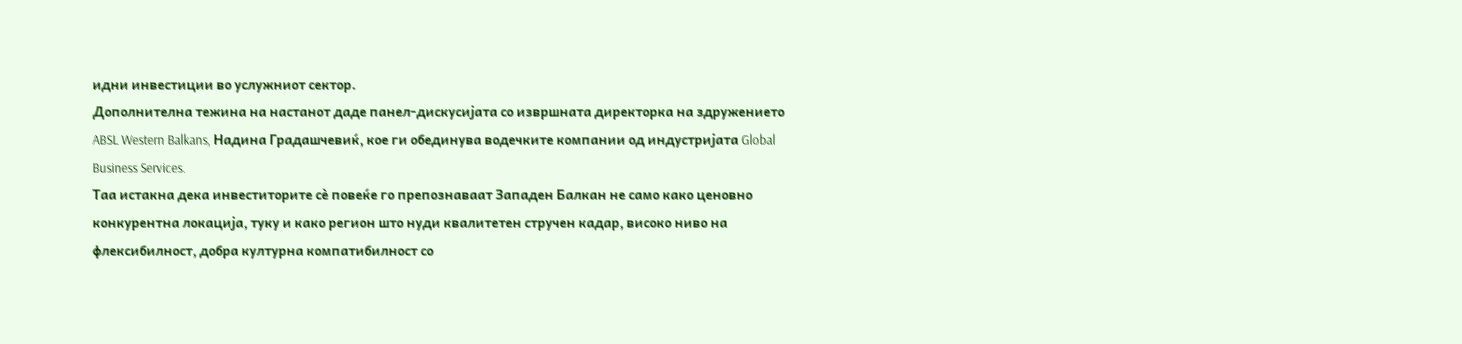идни инвестиции во услужниот сектор.
Дополнителна тежина на настанот даде панел-дискусијата со извршната директорка на здружението ABSL Western Balkans, Надина Градашчевиќ, кое ги обединува водечките компании од индустријата Global Business Services.
Таа истакна дека инвеститорите сè повеќе го препознаваат Западен Балкан не само како ценовно конкурентна локација, туку и како регион што нуди квалитетен стручен кадар, високо ниво на флексибилност, добра културна компатибилност со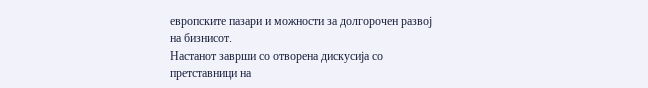европските пазари и можности за долгорочен развој на бизнисот.
Настанот заврши со отворена дискусија со претставници на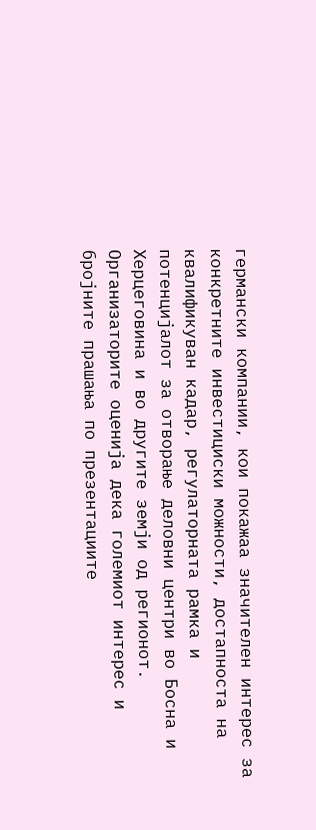германски компании, кои покажаа значителен интерес за конкретните инвестициски можности, достапноста на квалификуван кадар, регулаторната рамка и потенцијалот за отворање деловни центри во Босна и Херцеговина и во другите земји од регионот.
Организаторите оценија дека големиот интерес и бројните прашања по презентациите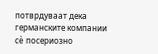потврдуваат дека германските компании сè посериозно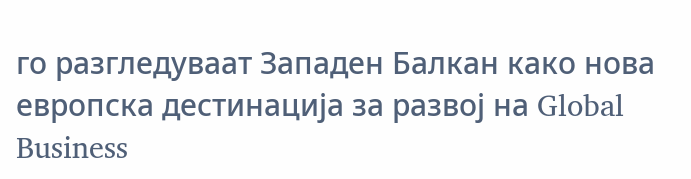го разгледуваат Западен Балкан како нова европска дестинација за развој на Global Business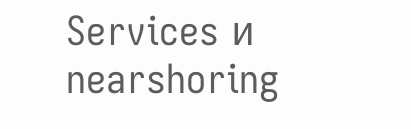Services и nearshoring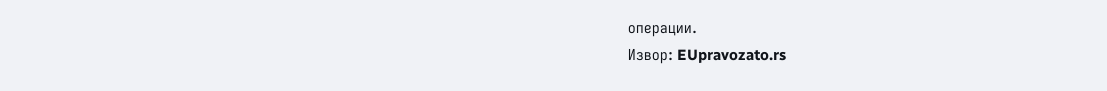операции.
Извор: EUpravozato.rs